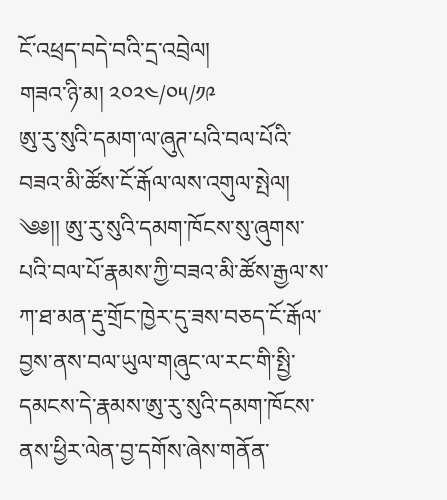ངོ་འཕྲད་བདེ་བའི་དྲ་འབྲེལ།
གཟའ་ཉི་མ། ༢༠༢༤/༠༥/༡༩
ཨུ་རུ་སུའི་དམག་ལ་ཞུཊ་པའི་བལ་པོའི་བཟའ་མི་ཚོས་ངོ་རྒོལ་ལས་འགུལ་སྤེལ།
༄༅།། ཨུ་རུ་སུའི་དམག་ཁོངས་སུ་ཞུགས་པའི་བལ་པོ་རྣམས་ཀྱི་བཟའ་མི་ཚོས་རྒྱལ་ས་ཀ་ཐ་མན་རྡུ་གྲོང་ཁྱེར་དུ་ཟས་བཅད་ངོ་རྒོལ་བྱས་ནས་བལ་ཡུལ་གཞུང་ལ་རང་གི་སྤྱི་དམངས་དེ་རྣམས་ཨུ་རུ་སུའི་དམག་ཁོངས་ནས་ཕྱིར་ལེན་བྱ་དགོས་ཞེས་གནོན་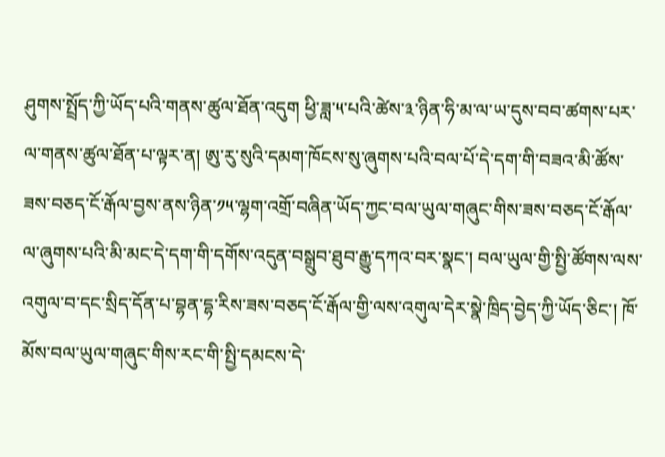ཤུགས་སྤྲོད་ཀྱི་ཡོད་པའི་གནས་ཚུལ་ཐོན་འདུག ཕྱི་ཟླ་༥་པའི་ཚེས་༣་ཉིན་ཧི་མ་ལ་ཡ་དུས་བབ་ཚགས་པར་ལ་གནས་ཚུལ་ཐོན་པ་ལྟར་ན། ཨུ་རུ་སུའི་དམག་ཁོངས་སུ་ཞུགས་པའི་བལ་པོ་དེ་དག་གི་བཟའ་མི་ཚོས་ཟས་བཅད་ངོ་རྒོལ་བྱས་ནས་ཉིན་༡༥་ལྷག་འགྲོ་བཞིན་ཡོད་ཀྱང་བལ་ཡུལ་གཞུང་གིས་ཟས་བཅད་ངོ་རྒོལ་ལ་ཞུགས་པའི་མི་མང་དེ་དག་གི་དགོས་འདུན་བསྒྲུབ་ཐུབ་རྒྱུ་དཀའ་བར་སྣང་། བལ་ཡུལ་གྱི་སྤྱི་ཚོགས་ལས་འགུལ་བ་དང་སྲིད་དོན་པ་བྷན་དྷ་རིས་ཟས་བཅད་ངོ་རྒོལ་གྱི་ལས་འགུལ་དེར་སྣེ་ཁྲིད་བྱེད་ཀྱི་ཡོད་ཅིང་། ཁོ་མོས་བལ་ཡུལ་གཞུང་གིས་རང་གི་སྤྱི་དམངས་དེ་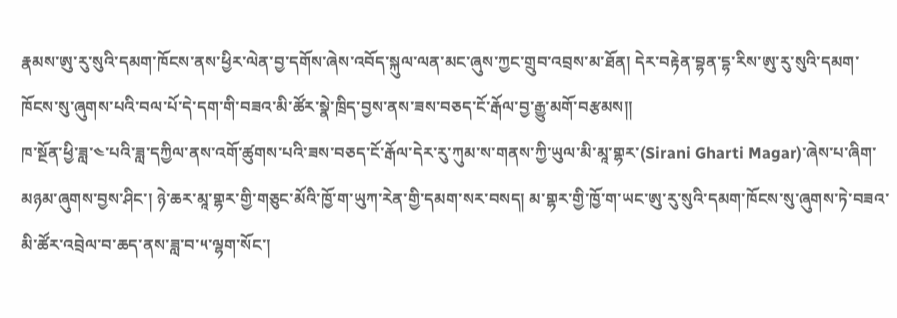རྣམས་ཨུ་རུ་སུའི་དམག་ཁོངས་ནས་ཕྱིར་ལེན་བྱ་དགོས་ཞེས་འབོད་སྐུལ་ལན་མང་ཞུས་ཀྱང་གྲུབ་འབྲས་མ་ཐོན། དེར་བརྟེན་བྷན་དྷ་རིས་ཨུ་རུ་སུའི་དམག་ཁོངས་སུ་ཞུགས་པའི་བལ་པོ་དེ་དག་གི་བཟའ་མི་ཚོར་སྣེ་ཁྲིད་བྱས་ནས་ཟས་བཅད་ངོ་རྒོལ་བྱ་རྒྱུ་མགོ་བརྩམས།།
ཁ་སྔོན་ཕྱི་ཟླ་༤་པའི་ཟླ་དཀྱིལ་ནས་འགོ་ཚུགས་པའི་ཟས་བཅད་ངོ་རྒོལ་དེར་རུ་ཀུམ་ས་གནས་ཀྱི་ཡུལ་མི་མཱ་གྷར་(Sirani Gharti Magar)་ཞེས་པ་ཞིག་མཉམ་ཞུགས་བྱས་ཤིང་། ཉེ་ཆར་མཱ་གྷར་གྱི་གཅུང་མོའི་ཁྱོ་ག་ཡུཀ་རེན་གྱི་དམག་སར་བསད། མ་གྷར་གྱི་ཁྱོ་ག་ཡང་ཨུ་རུ་སུའི་དམག་ཁོངས་སུ་ཞུགས་ཏེ་བཟའ་མི་ཚོར་འབྲེལ་བ་ཆད་ནས་ཟླ་བ་༥་ལྷག་སོང་།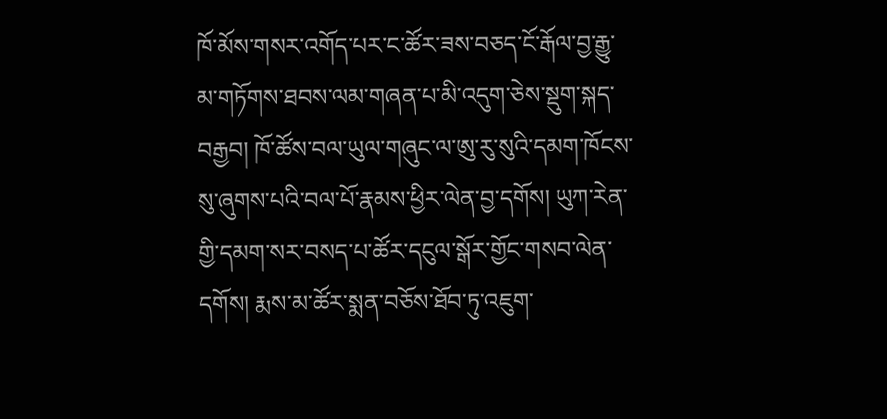ཁོ་མོས་གསར་འགོད་པར་ང་ཚོར་ཟས་བཅད་ངོ་རྒོལ་བྱ་རྒྱུ་མ་གཏོགས་ཐབས་ལམ་གཞན་པ་མི་འདུག་ཅེས་སྡུག་སྐད་བརྒྱབ། ཁོ་ཚོས་བལ་ཡུལ་གཞུང་ལ་ཨུ་རུ་སུའི་དམག་ཁོངས་སུ་ཞུགས་པའི་བལ་པོ་རྣམས་ཕྱིར་ལེན་བྱ་དགོས། ཡུཀ་རེན་གྱི་དམག་སར་བསད་པ་ཚོར་དངུལ་སྒོར་གྱོང་གསབ་ལེན་དགོས། རྨས་མ་ཚོར་སྨན་བཅོས་ཐོབ་ཏུ་འཇུག་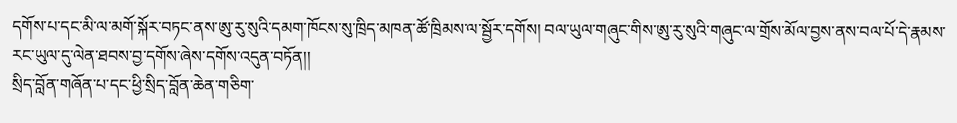དགོས་པ་དང་མི་ལ་མགོ་སྐོར་བཏང་ནས་ཨུ་རུ་སུའི་དམག་ཁོངས་སུ་ཁྲིད་མཁན་ཚོ་ཁྲིམས་ལ་སྦྱོར་དགོས། བལ་ཡུལ་གཞུང་གིས་ཨུ་རུ་སུའི་གཞུང་ལ་གྲོས་མོལ་བྱས་ནས་བལ་པོ་དེ་རྣམས་རང་ཡུལ་དུ་ལེན་ཐབས་བྱ་དགོས་ཞེས་དགོས་འདུན་བཏོན།།
སྲིད་བློན་གཞོན་པ་དང་ཕྱི་སྲིད་བློན་ཆེན་གཅིག་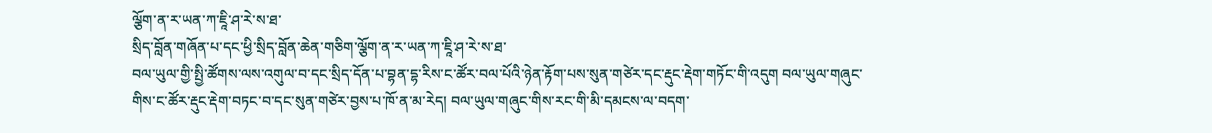ལྕོག་ན་ར་ཡན་ཀ་ཇཱི་ཤ་རེ་ས་ཐ་
སྲིད་བློན་གཞོན་པ་དང་ཕྱི་སྲིད་བློན་ཆེན་གཅིག་ལྕོག་ན་ར་ཡན་ཀ་ཇཱི་ཤ་རེ་ས་ཐ་
བལ་ཡུལ་གྱི་སྤྱི་ཚོགས་ལས་འགུལ་བ་དང་སྲིད་དོན་པ་བྷན་དྷ་རིས་ང་ཚོར་བལ་པོའི་ཉེན་རྟོག་པས་སུན་གཙེར་དང་རྡུང་རྡེག་གཏོང་གི་འདུག བལ་ཡུལ་གཞུང་གིས་ང་ཚོར་རྡུང་རྡེག་བཏང་བ་དང་སུན་གཙེར་བྱས་པ་ཁོ་ན་མ་རེད། བལ་ཡུལ་གཞུང་གིས་རང་གི་མི་དམངས་ལ་བདག་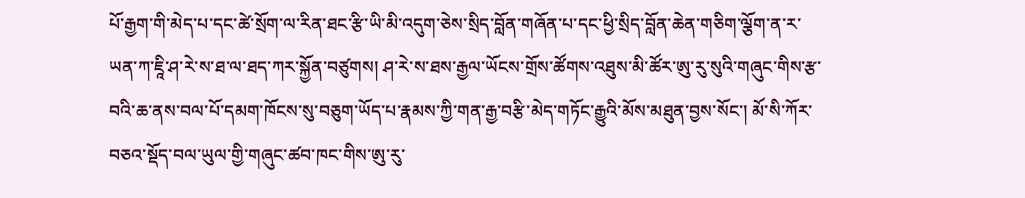པོ་རྒྱག་གི་མེད་པ་དང་ཚེ་སྲོག་ལ་རིན་ཐང་རྩི་ཡི་མི་འདུག་ཅེས་སྲིད་བློན་གཞོན་པ་དང་ཕྱི་སྲིད་བློན་ཆེན་གཅིག་ལྕོག་ན་ར་ཡན་ཀ་ཇཱི་ཤ་རེ་ས་ཐ་ལ་ཐད་ཀར་སྐྱོན་བཙུགས། ཤ་རེ་ས་ཐས་རྒྱལ་ཡོངས་གྲོས་ཚོགས་འཐུས་མི་ཚོར་ཨུ་རུ་སུའི་གཞུང་གིས་རྩ་བའི་ཆ་ནས་བལ་པོ་དམག་ཁོངས་སུ་བཅུག་ཡོད་པ་རྣམས་ཀྱི་གན་རྒྱ་བརྩི་མེད་གཏོང་རྒྱུའི་མོས་མཐུན་བྱས་སོང་། མོ་སི་ཀོར་བཅའ་སྡོད་བལ་ཡུལ་གྱི་གཞུང་ཚབ་ཁང་གིས་ཨུ་རུ་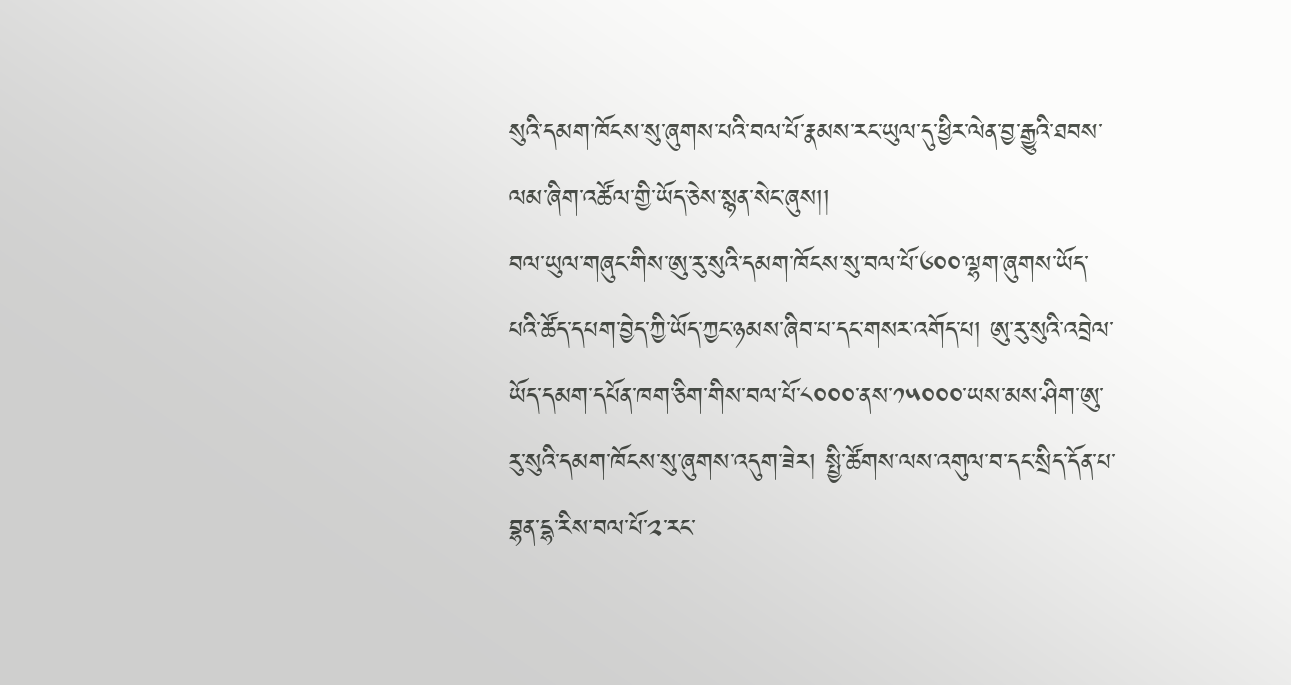སུའི་དམག་ཁོངས་སུ་ཞུགས་པའི་བལ་པོ་རྣམས་རང་ཡུལ་དུ་ཕྱིར་ལེན་བྱ་རྒྱུའི་ཐབས་ལམ་ཞིག་འཚོལ་གྱི་ཡོད་ཅེས་སྙན་སེང་ཞུས།།
བལ་ཡུལ་གཞུང་གིས་ཨུ་རུ་སུའི་དམག་ཁོངས་སུ་བལ་པོ་༦༠༠་ལྷག་ཞུགས་ཡོད་པའི་ཚོད་དཔག་བྱེད་ཀྱི་ཡོད་ཀྱང་ཉམས་ཞིབ་པ་དང་གསར་འགོད་པ། ཨུ་རུ་སུའི་འབྲེལ་ཡོད་དམག་དཔོན་ཁག་ཅིག་གིས་བལ་པོ་༨༠༠༠་ནས་༡༥༠༠༠་ཡས་མས་ཤིག་ཨུ་རུ་སུའི་དམག་ཁོངས་སུ་ཞུགས་འདུག་ཟེར། སྤྱི་ཚོགས་ལས་འགུལ་བ་དང་སྲིད་དོན་པ་བྷན་དྷ་རིས་བལ་པོ་༢་རང་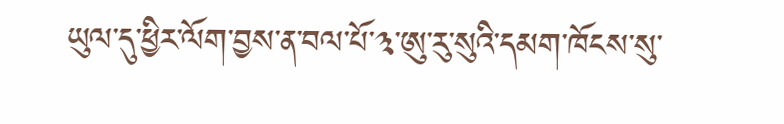ཡུལ་དུ་ཕྱིར་ལོག་བྱས་ན་བལ་པོ་༣་ཨུ་རུ་སུའི་དམག་ཁོངས་སུ་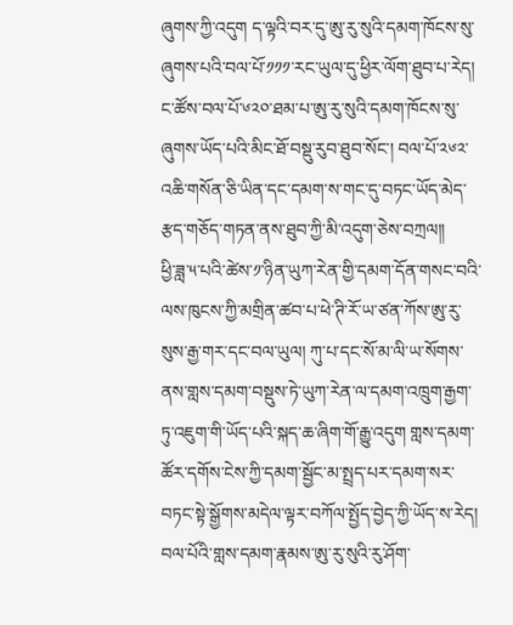ཞུགས་ཀྱི་འདུག ད་ལྟའི་བར་དུ་ཨུ་རུ་སུའི་དམག་ཁོངས་སུ་ཞུགས་པའི་བལ་པོ་༡༡༡་རང་ཡུལ་དུ་ཕྱིར་ལོག་ཐུབ་པ་རེད། ང་ཚོས་བལ་པོ་༦༢༠་ཐམ་པ་ཨུ་རུ་སུའི་དམག་ཁོངས་སུ་ཞུགས་ཡོད་པའི་མིང་ཐོ་བསྡུ་རུབ་ཐུབ་སོང་། བལ་པོ་༢༦༢་འཆི་གསོན་ཅི་ཡིན་དང་དམག་ས་གང་དུ་བཏང་ཡོད་མེད་རྩད་གཅོད་གཏན་ནས་ཐུབ་ཀྱི་མི་འདུག་ཅེས་བཀྲལ།།
ཕྱི་ཟླ་༥་པའི་ཚེས་༡་ཉིན་ཡུཀ་རེན་གྱི་དམག་དོན་གསང་བའི་ལས་ཁུངས་ཀྱི་མགྲིན་ཚབ་པ་ཕེ་ཊི་རོ་ཡ་ཙན་ཀོས་ཨུ་རུ་སུས་རྒྱ་གར་དང་བལ་ཡུལ། ཀུ་པ་དང་སོ་མ་ལི་ཡ་སོགས་ནས་གླས་དམག་བསྡུས་ཏེ་ཡུཀ་རེན་ལ་དམག་འཁྲུག་རྒྱག་ཏུ་འཇུག་གི་ཡོད་པའི་སྐད་ཆ་ཞིག་གོ་རྒྱུ་འདུག གླས་དམག་ཚོར་དགོས་ངེས་ཀྱི་དམག་སྦྱོང་མ་སྤྲད་པར་དམག་སར་བཏང་སྟེ་སྒྱོགས་མདེལ་ལྟར་བཀོལ་སྤྱོད་བྱེད་ཀྱི་ཡོད་ས་རེད། བལ་པོའི་གླས་དམག་རྣམས་ཨུ་རུ་སུའི་རུ་ཤོག་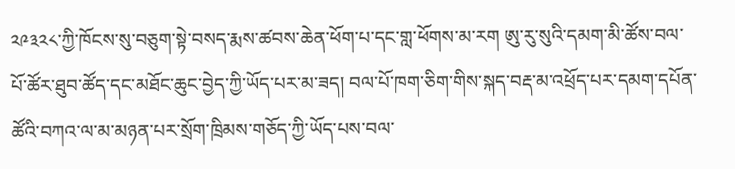༢༩༣༢༨་ཀྱི་ཁོངས་སུ་བཅུག་སྟེ་བསད་རྨས་ཚབས་ཆེན་ཕོག་པ་དང་གླ་ཕོགས་མ་རག ཨུ་རུ་སུའི་དམག་མི་ཚོས་བལ་པོ་ཚོར་ཐུབ་ཚོད་དང་མཐོང་ཆུང་བྱེད་ཀྱི་ཡོད་པར་མ་ཟད། བལ་པོ་ཁག་ཅིག་གིས་སྐད་བརྡ་མ་འཕྲོད་པར་དམག་དཔོན་ཚོའི་བཀའ་ལ་མ་མཉན་པར་སྲོག་ཁྲིམས་གཅོད་ཀྱི་ཡོད་པས་བལ་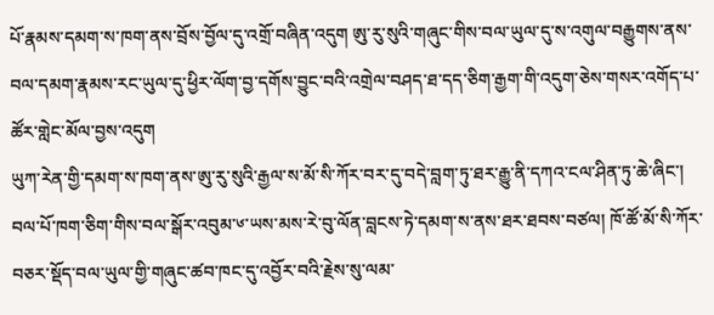པོ་རྣམས་དམག་ས་ཁག་ནས་བྲོས་བྱོལ་དུ་འགྲོ་བཞིན་འདུག ཨུ་རུ་སུའི་གཞུང་གིས་བལ་ཡུལ་དུ་ས་འགུལ་བརྒྱུགས་ནས་བལ་དམག་རྣམས་རང་ཡུལ་དུ་ཕྱིར་ལོག་བྱ་དགོས་བྱུང་བའི་འགྲེལ་བཤད་ཐ་དད་ཅིག་རྒྱག་གི་འདུག་ཅེས་གསར་འགོད་པ་ཚོར་གླེང་མོལ་བྱས་འདུག
ཡུཀ་རེན་གྱི་དམག་ས་ཁག་ནས་ཨུ་རུ་སུའི་རྒྱལ་ས་མོ་སི་ཀོར་བར་དུ་བདེ་བླག་ཏུ་ཐར་རྒྱུ་ནི་དཀའ་ངལ་ཤིན་ཏུ་ཆེ་ཞིང་། བལ་པོ་ཁག་ཅིག་གིས་བལ་སྒོར་འབུམ་༦་ཡས་མས་རེ་བུ་ལོན་བླངས་ཏེ་དམག་ས་ནས་ཐར་ཐབས་བཙལ། ཁོ་ཚོ་མོ་སི་ཀོར་བཅར་སྡོད་བལ་ཡུལ་གྱི་གཞུང་ཚབ་ཁང་དུ་འབྱོར་བའི་རྗེས་སུ་ལམ་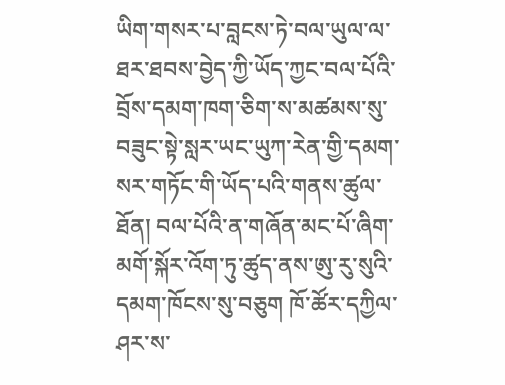ཡིག་གསར་པ་བླངས་ཏེ་བལ་ཡུལ་ལ་ཐར་ཐབས་བྱེད་ཀྱི་ཡོད་ཀྱང་བལ་པོའི་བྲོས་དམག་ཁག་ཅིག་ས་མཚམས་སུ་བཟུང་སྟེ་སླར་ཡང་ཡུཀ་རེན་གྱི་དམག་སར་གཏོང་གི་ཡོད་པའི་གནས་ཚུལ་ཐོན། བལ་པོའི་ན་གཞོན་མང་པོ་ཞིག་མགོ་སྐོར་འོག་ཏུ་ཚུད་ནས་ཨུ་རུ་སུའི་དམག་ཁོངས་སུ་བཅུག ཁོ་ཚོར་དཀྱིལ་ཤར་ས་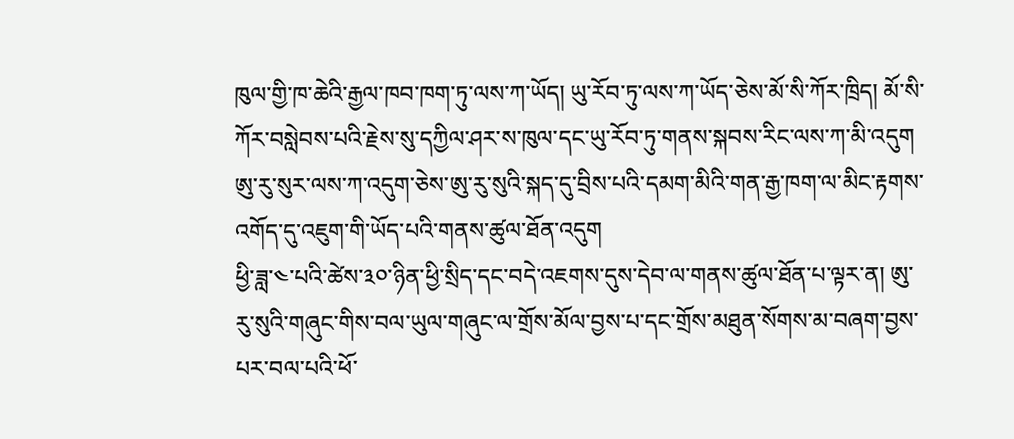ཁུལ་གྱི་ཁ་ཆེའི་རྒྱལ་ཁབ་ཁག་ཏུ་ལས་ཀ་ཡོད། ཡུ་རོབ་ཏུ་ལས་ཀ་ཡོད་ཅེས་མོ་སི་ཀོར་ཁྲིད། མོ་སི་ཀོར་བསླེབས་པའི་རྗེས་སུ་དཀྱིལ་ཤར་ས་ཁུལ་དང་ཡུ་རོབ་ཏུ་གནས་སྐབས་རིང་ལས་ཀ་མི་འདུག ཨུ་རུ་སུར་ལས་ཀ་འདུག་ཅེས་ཨུ་རུ་སུའི་སྐད་དུ་བྲིས་པའི་དམག་མིའི་གན་རྒྱ་ཁག་ལ་མིང་རྟགས་འགོད་དུ་འཇུག་གི་ཡོད་པའི་གནས་ཚུལ་ཐོན་འདུག
ཕྱི་ཟླ་༤་པའི་ཚེས་༣༠་ཉིན་ཕྱི་སྲིད་དང་བདེ་འཇགས་དུས་དེབ་ལ་གནས་ཚུལ་ཐོན་པ་ལྟར་ན། ཨུ་རུ་སུའི་གཞུང་གིས་བལ་ཡུལ་གཞུང་ལ་གྲོས་མོལ་བྱས་པ་དང་གྲོས་མཐུན་སོགས་མ་བཞག་བྱས་པར་བལ་པའི་ཕོ་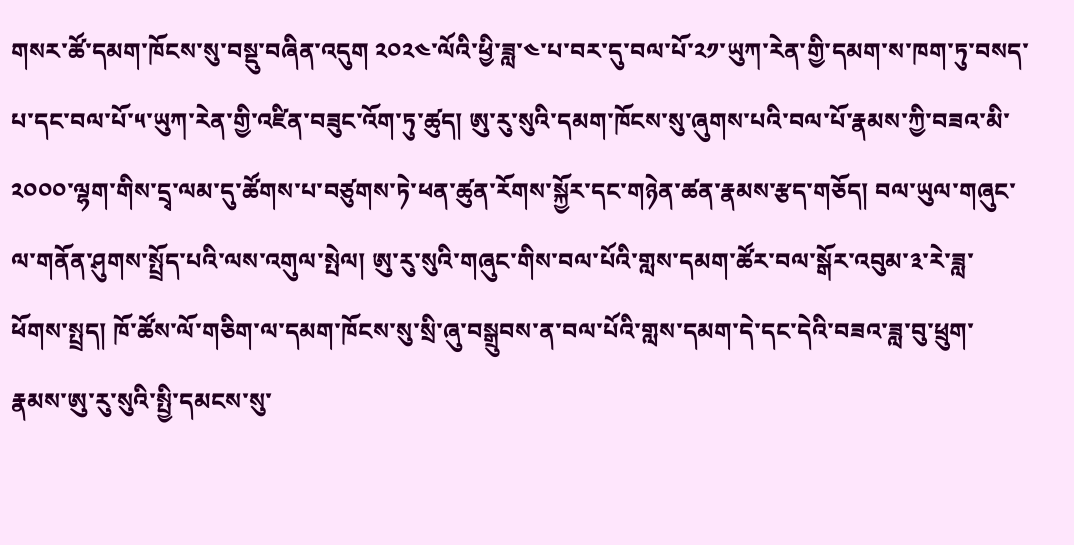གསར་ཚོ་དམག་ཁོངས་སུ་བསྡུ་བཞིན་འདུག ༢༠༢༤་ལོའི་ཕྱི་ཟླ་༤་པ་བར་དུ་བལ་པོ་༢༡་ཡུཀ་རེན་གྱི་དམག་ས་ཁག་ཏུ་བསད་པ་དང་བལ་པོ་༥་ཡུཀ་རེན་གྱི་འཛིན་བཟུང་འོག་ཏུ་ཚུད། ཨུ་རུ་སུའི་དམག་ཁོངས་སུ་ཞུགས་པའི་བལ་པོ་རྣམས་ཀྱི་བཟའ་མི་༢༠༠༠་ལྷག་གིས་དྲྭ་ལམ་དུ་ཚོགས་པ་བཙུགས་ཏེ་ཕན་ཚུན་རོགས་སྐྱོར་དང་གཉེན་ཚན་རྣམས་རྩད་གཅོད། བལ་ཡུལ་གཞུང་ལ་གནོན་ཤུགས་སྤྲོད་པའི་ལས་འགུལ་སྤེལ། ཨུ་རུ་སུའི་གཞུང་གིས་བལ་པོའི་གླས་དམག་ཚོར་བལ་སྒོར་འབུམ་༣་རེ་ཟླ་ཕོགས་སྤྲད། ཁོ་ཚོས་ལོ་གཅིག་ལ་དམག་ཁོངས་སུ་སྲི་ཞུ་བསྒྲུབས་ན་བལ་པོའི་གླས་དམག་དེ་དང་དེའི་བཟའ་ཟླ་བུ་ཕྲུག་རྣམས་ཨུ་རུ་སུའི་སྤྱི་དམངས་སུ་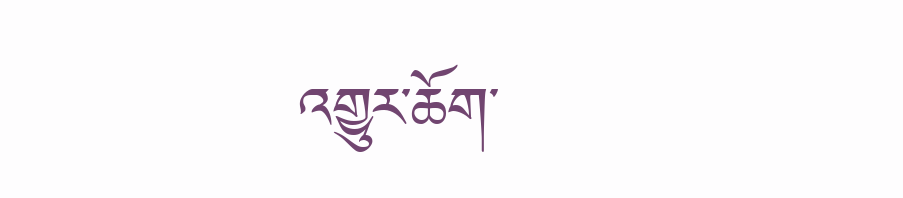འགྱུར་ཆོག་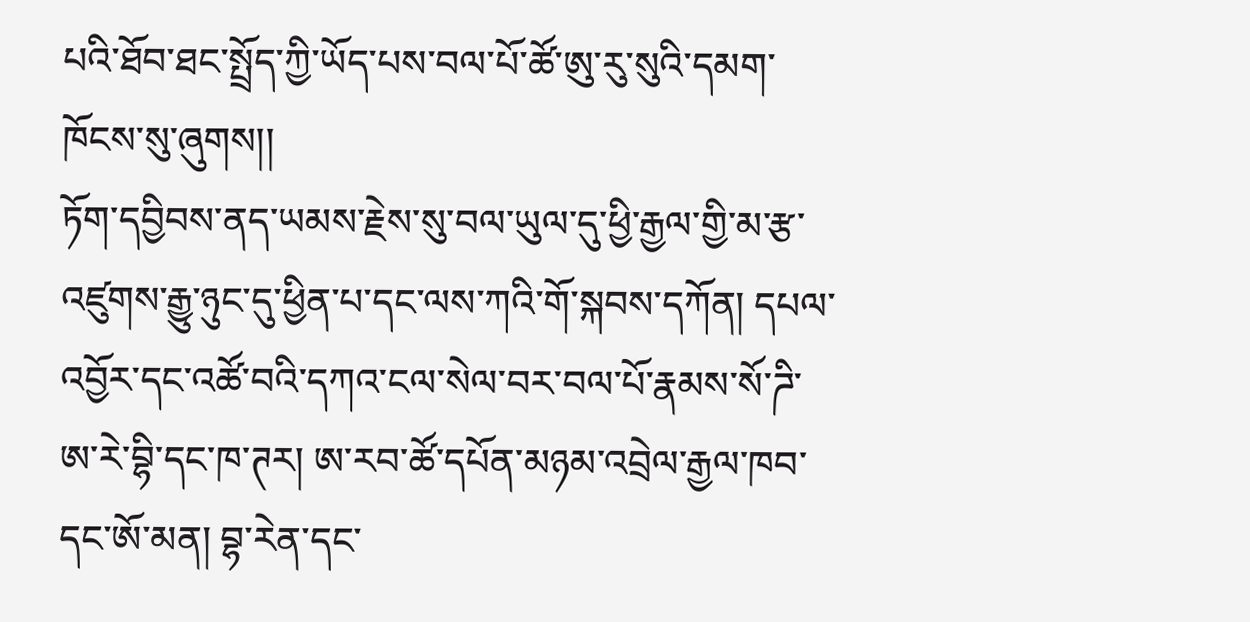པའི་ཐོབ་ཐང་སྤྲོད་ཀྱི་ཡོད་པས་བལ་པོ་ཚོ་ཨུ་རུ་སུའི་དམག་ཁོངས་སུ་ཞུགས།།
ཏོག་དབྱིབས་ནད་ཡམས་རྗེས་སུ་བལ་ཡུལ་དུ་ཕྱི་རྒྱལ་གྱི་མ་རྩ་འཛུགས་རྒྱུ་ཉུང་དུ་ཕྱིན་པ་དང་ལས་ཀའི་གོ་སྐབས་དཀོན། དཔལ་འབྱོར་དང་འཚོ་བའི་དཀའ་ངལ་སེལ་བར་བལ་པོ་རྣམས་སོ་ཌི་ཨ་རེ་བྷི་དང་ཁ་ཊར། ཨ་རབ་ཚོ་དཔོན་མཉམ་འབྲེལ་རྒྱལ་ཁབ་དང་ཨོ་མན། བྷ་རེན་དང་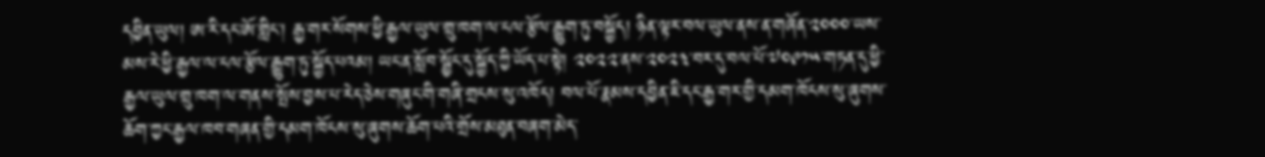དབྱིན་ཡུལ། ཨ་རི་དང་ཨོ་གླིང་། རྒྱ་གར་སོགས་ཕྱི་རྒྱལ་ཡུལ་གྲུ་ཁག་ལ་ངལ་རྩོལ་རྒྱུག་ཏུ་བསྐྱོད། ཉིན་ལྟར་བལ་ཡུལ་ནས་ན་གཞོན་༢༠༠༠་ཡས་མས་རེ་ཕྱི་རྒྱལ་ལ་ངལ་རྩོལ་རྒྱུག་ཏུ་སྐྱོད་པའམ། ཡང་ན་སློབ་སྦྱོང་དུ་སྐྱོད་ཀྱི་ཡོད་པ་སྟེ། ༢༠༢༢་ནས་༢༠༢༣་བར་དུ་བལ་པོ་༧༠༩༡༥་གཏན་དུ་ཕྱི་རྒྱལ་ཡུལ་གྲུ་ཁག་ལ་གནས་སྤོས་བྱས་པ་རེད་ཅེས་གཞུང་གི་གཞི་གྲངས་སུ་འཁོད། བལ་པོ་རྣམས་དབྱིན་ཇི་དང་རྒྱ་གར་གྱི་དམག་ཁོངས་སུ་ཞུགས་ཆོག་ཀྱང་རྒྱལ་ཁབ་གཞན་གྱི་དམག་ཁོངས་སུ་ཞུགས་ཆོག་པའི་གྲོས་མཐུན་བཞག་མེད་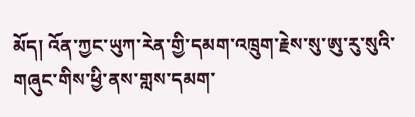མོད། འོན་ཀྱང་ཡུཀ་རེན་གྱི་དམག་འཁྲུག་རྗེས་སུ་ཨུ་རུ་སུའི་གཞུང་གིས་ཕྱི་ནས་གླས་དམག་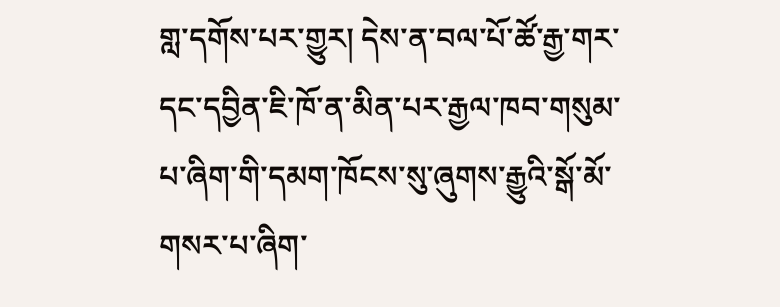གླ་དགོས་པར་གྱུར། དེས་ན་བལ་པོ་ཚོ་རྒྱ་གར་དང་དབྱིན་ཇི་ཁོ་ན་མིན་པར་རྒྱལ་ཁབ་གསུམ་པ་ཞིག་གི་དམག་ཁོངས་སུ་ཞུགས་རྒྱུའི་སྒོ་མོ་གསར་པ་ཞིག་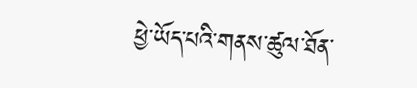ཕྱེ་ཡོད་པའི་གནས་ཚུལ་ཐོན་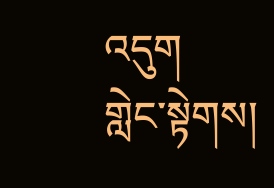འདུག
གླེང་སྟེགས།